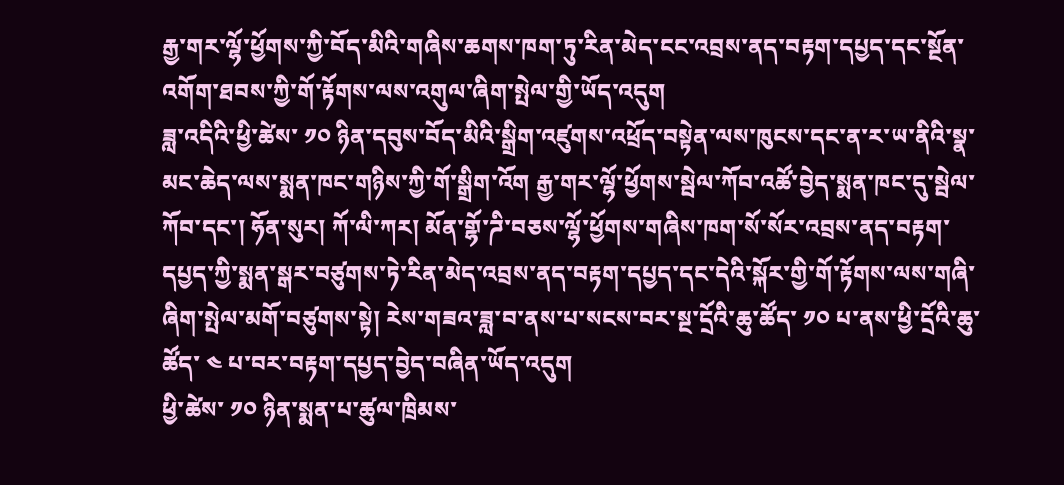རྒྱ་གར་ལྷོ་ཕྱོགས་ཀྱི་བོད་མིའི་གཞིས་ཆགས་ཁག་ཏུ་རིན་མེད་ངང་འབྲས་ནད་བརྟག་དཔྱད་དང་སྔོན་འགོག་ཐབས་ཀྱི་གོ་རྟོགས་ལས་འགུལ་ཞིག་སྤེལ་གྱི་ཡོད་འདུག
ཟླ་འདིའི་ཕྱི་ཚེས་ ༡༠ ཉིན་དབུས་བོད་མིའི་སྒྲིག་འཛུགས་འཕྲོད་བསྟེན་ལས་ཁུངས་དང་ན་ར་ཡ་ནིའི་སྣ་མང་ཆེད་ལས་སྨན་ཁང་གཉིས་ཀྱི་གོ་སྒྲིག་འོག རྒྱ་གར་ལྷོ་ཕྱོགས་སྦེལ་ཀོབ་འཚོ་བྱེད་སྨན་ཁང་དུ་སྦེལ་ཀོབ་དང་། ཧོན་སུར། ཀོ་ལི་ཀར། མོན་གྷོ་ཌི་བཅས་ལྷོ་ཕྱོགས་གཞིས་ཁག་སོ་སོར་འབྲས་ནད་བརྟག་དཔྱད་ཀྱི་སྨན་སྒར་བཙུགས་ཏེ་རིན་མེད་འབྲས་ནད་བརྟག་དཔྱད་དང་དེའི་སྐོར་གྱི་གོ་རྟོགས་ལས་གཞི་ཞིག་སྤེལ་མགོ་བཙུགས་སྟེ། རེས་གཟའ་ཟླ་བ་ནས་པ་སངས་བར་སྔ་དྲོའི་ཆུ་ཚོད་ ༡༠ པ་ནས་ཕྱི་དྲོའི་ཆུ་ཚོད་ ༤ པ་བར་བརྟག་དཔྱད་བྱེད་བཞིན་ཡོད་འདུག
ཕྱི་ཚེས་ ༡༠ ཉིན་སྨན་པ་ཚུལ་ཁྲིམས་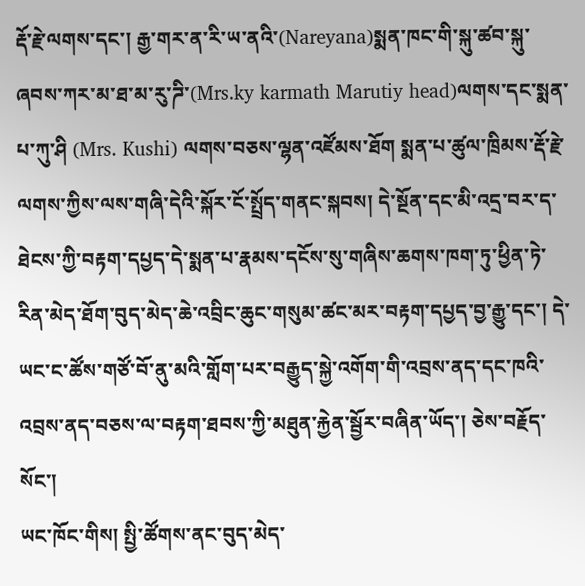རྡོ་རྗེ་ལགས་དང་། རྒྱ་གར་ན་རི་ཡ་ནའི་(Nareyana)སྨན་ཁང་གི་སྐུ་ཚབ་སྐུ་ཞབས་ཀར་མ་ཐ་མ་རུ་ཌི་(Mrs.ky karmath Marutiy head)ལགས་དང་སྨན་པ་ཀུ་ཤི (Mrs. Kushi) ལགས་བཅས་ལྷན་འཛོམས་ཐོག སྨན་པ་ཚུལ་ཁྲིམས་རྡོ་རྗེ་ལགས་ཀྱིས་ལས་གཞི་དེའི་སྐོར་ངོ་སྤྲོད་གནང་སྐབས། དེ་སྔོན་དང་མི་འདྲ་བར་ད་ཐེངས་ཀྱི་བརྟག་དཔྱད་དེ་སྨན་པ་རྣམས་དངོས་སུ་གཞིས་ཆགས་ཁག་ཏུ་ཕྱིན་ཏེ་རིན་མེད་ཐོག་བུད་མེད་ཆེ་འབྲིང་ཆུང་གསུམ་ཚང་མར་བརྟག་དཔྱད་བྱ་རྒྱུ་དང་། དེ་ཡང་ང་ཚོས་གཙོ་བོ་ནུ་མའི་གློག་པར་བརྒྱུད་སྐྱེ་འགོག་གི་འབྲས་ནད་དང་ཁའི་འབྲས་ནད་བཅས་ལ་བརྟག་ཐབས་ཀྱི་མཐུན་རྐྱེན་སྦྱོར་བཞིན་ཡོད་། ཅེས་བརྗོད་སོང་།
ཡང་ཁོང་གིས། སྤྱི་ཚོགས་ནང་བུད་མེད་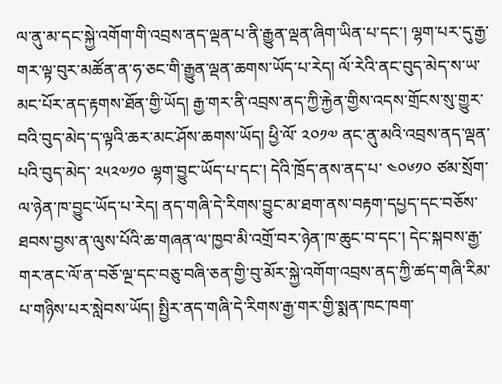ལ་ནུ་མ་དང་སྐྱེ་འགོག་གི་འབྲས་ནད་ལྡན་པ་ནི་རྒྱུན་ལྡན་ཞིག་ཡིན་པ་དང་། ལྷག་པར་དུ་རྒྱ་གར་ལྟ་བུར་མཚོན་ན་ཧ་ཅང་གི་རྒྱུན་ལྡན་ཆགས་ཡོད་པ་རེད། ལོ་རེའི་ནང་བུད་མེད་ས་ཡ་མང་པོར་ནད་རྟགས་ཐོན་གྱི་ཡོད། རྒྱ་གར་ནི་འབྲས་ནད་ཀྱི་རྐྱེན་གྱིས་འདས་གྲོངས་སུ་གྱུར་བའི་བུད་མེད་ད་ལྟའི་ཆར་མང་ཤོས་ཆགས་ཡོད། ཕྱི་ལོ་ ༢༠༡༧ ནང་ནུ་མའི་འབྲས་ནད་ལྡན་པའི་བུད་མེད་ ༢༥༢༧༡༠ ལྷག་བྱུང་ཡོད་པ་དང་། དེའི་ཁྲོད་ནས་ནད་པ་ ༤༠༦༡༠ ཙམ་སྲོག་ལ་ཉེན་ཁ་བྱུང་ཡོད་པ་རེད། ནད་གཞི་དེ་རིགས་བྱུང་མ་ཐག་ནས་བརྟག་དཔྱད་དང་བཅོས་ཐབས་བྱས་ན་ལུས་པོའི་ཆ་གཞན་ལ་ཁྱབ་མི་འགྲོ་བར་ཉེན་ཁ་ཆུང་བ་དང་། དེང་སྐབས་རྒྱ་གར་ནང་ལོ་ན་བཅོ་ལྔ་དང་བཅུ་བཞི་ཅན་གྱི་བུ་མོར་སྐྱེ་འགོག་འབྲས་ནད་ཀྱི་ཚད་གཞི་རིམ་པ་གཉིས་པར་སླེབས་ཡོད། སྤྱིར་ནད་གཞི་དེ་རིགས་རྒྱ་གར་གྱི་སྨན་ཁང་ཁག་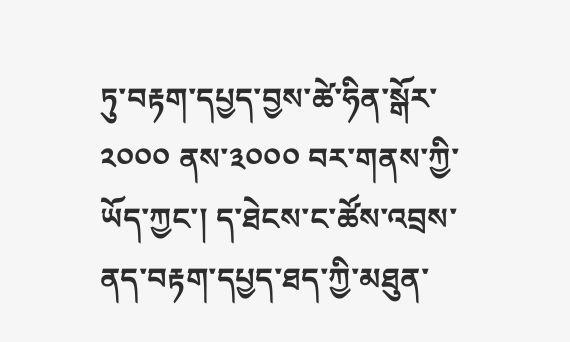ཏུ་བརྟག་དཔྱད་བྱས་ཚེ་ཧིན་སྒོར་ ༢༠༠༠ ནས་༣༠༠༠ བར་གནས་ཀྱི་ཡོད་ཀྱང་། ད་ཐེངས་ང་ཚོས་འབྲས་ནད་བརྟག་དཔྱད་ཐད་ཀྱི་མཐུན་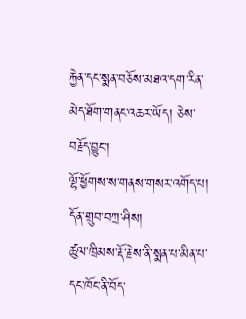རྐྱེན་དང་སྨན་བཅོས་མཐའ་དག་རིན་མེད་ཐོག་གནང་འཆར་ཡོད། ཅེས་བརྗོད་བྱུང་།
ལྷོ་ཕྱོགས་ས་གནས་གསར་འགོད་པ། དོན་གྲུབ་བཀྲ་ཤིས།
ཚུལ་ཁྲིམས་རྡོ་རྗེས་ནི་སྨན་པ་མིན་པ་དང་ཁོང་ནི་བོད་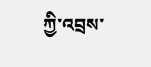ཀྱི་འབྲས་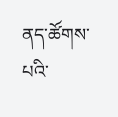ནད་ཚོགས་པའི་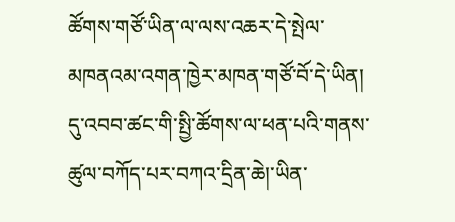ཚོགས་གཙོ་ཡིན་ལ་ལས་འཆར་དེ་སྤེལ་མཁནའམ་འགན་ཁྱེར་མཁན་གཙོ་བོ་དེ་ཡིན། དུ་འབབ་ཚང་གི་སྤྱི་ཚོགས་ལ་ཕན་པའི་གནས་ཚུལ་བཀོད་པར་བཀའ་དྲིན་ཆེ།་ཡིན་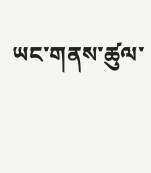ཡང་གནས་ཚུལ་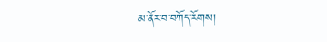མ་ནོར་བ་བཀོད་རོགས།